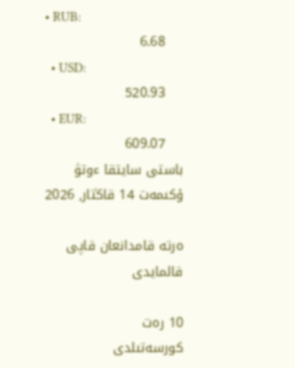• RUB:
    6.68
  • USD:
    520.93
  • EUR:
    609.07
باستى سايتقا ءوتۋ
ۇكىمەت 14 قاڭتار, 2026

ەرتە قامدانعان قاپى قالمايدى

10 رەت
كورسەتىلدى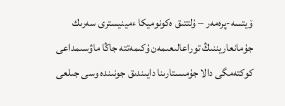ۆيتسە-پرەمەر – ۇلتتىق ەكونوميكا ءمينيسترى سەرىك جۇمانعاريننىڭ توراعالىعىمەن ۇكىمەتتە جاڭا ماۋسىمداعى كوكتەمگى دالا جۇمىستارىنا دايىندىق جونىندە وسى جىلعى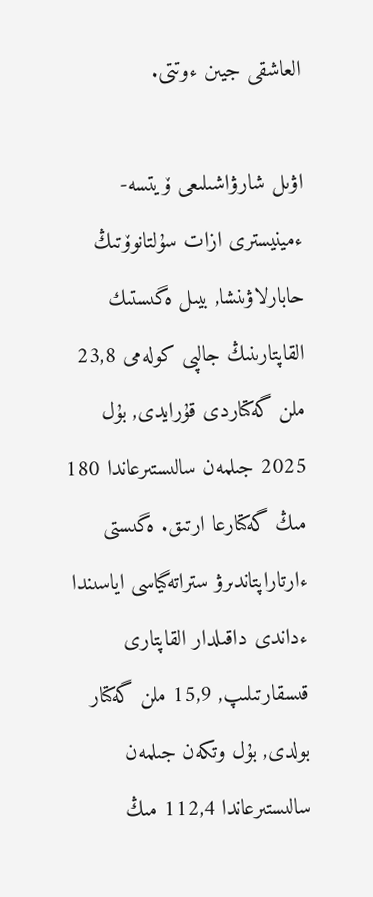العاشقى جيىن ءوتتى.

اۋىل شارۋاشىلىعى ۆيتسە-ءمينيسترى ازات سۇلتانوۆتىڭ حابارلاۋىنشا, بيىل ەگىستىك القاپتارىنىڭ جالپى كولەمى 23,8 ملن گەكتاردى قۇرايدى, بۇل 2025 جىلمەن سالىستىرعاندا 180 مىڭ گەكتارعا ارتىق. ەگىستى ءارتاراپتاندىرۋ ستراتەگياسى اياسىندا ءداندى داقىلدار القاپتارى قىسقارتىلىپ, 15,9 ملن گەكتار بولدى, بۇل وتكەن جىلمەن سالىستىرعاندا 112,4 مىڭ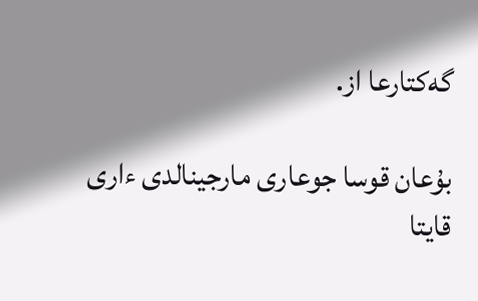گەكتارعا از.

بۇعان قوسا جوعارى مارجينالدى ءارى قايتا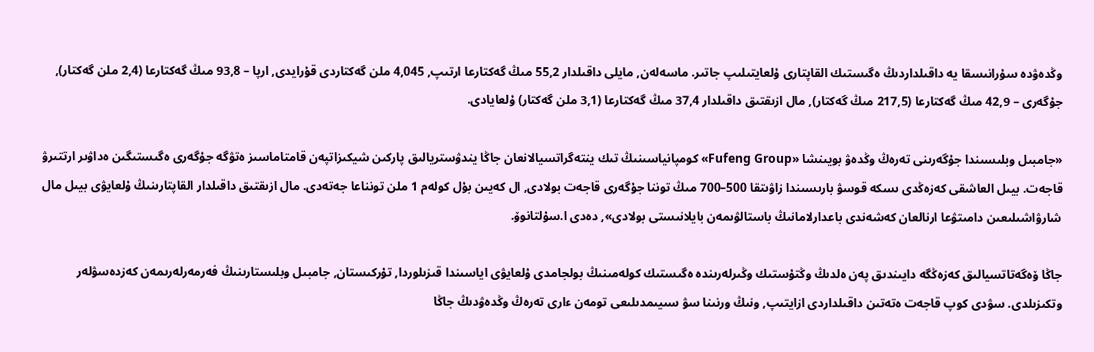وڭدەۋدە سۇرانىسقا يە داقىلداردىڭ ەگىستىك القاپتارى ۇلعايتىلىپ جاتىر. ماسەلەن, مايلى داقىلدار 55,2 مىڭ گەكتارعا ارتىپ, 4,045 ملن گەكتاردى قۇرايدى, ارپا – 93,8 مىڭ گەكتارعا (2,4 ملن گەكتار), جۇگەرى – 42,9 مىڭ گەكتارعا (217,5 مىڭ گەكتار), مال ازىقتىق داقىلدار 37,4 مىڭ گەكتارعا (3,1 ملن گەكتار) ۇلعايادى.

«جامبىل وبلىسىندا جۇگەرىنى تەرەڭ وڭدەۋ بويىنشا «Fufeng Group» كومپانياسىنىڭ تىك ينتەگراتسيالانعان جاڭا يندۋستريالىق پاركىن شيكىزاتپەن قامتاماسىز ەتۋگە جۇگەرى ەگىستىگىن ەداۋىر ارتتىرۋ قاجەت. بيىل العاشقى كەزەڭدى ىسكە قوسۋ بارىسىندا زاۋىتقا 500–700 مىڭ توننا جۇگەرى قاجەت بولادى, ال كەيىن بۇل كولەم 1 ملن تونناعا جەتەدى. مال ازىقتىق داقىلدار القاپتارىنىڭ ۇلعايۋى بيىل مال شارۋاشىلىعىن دامىتۋعا ارنالعان كەشەندى باعدارلامانىڭ باستالۋىمەن بايلانىستى بولادى», دەدى ا.سۇلتانوۆ.

جاڭا ۆەگەتاتسيالىق كەزەڭگە دايىندىق پەن ەلدىڭ وڭتۇستىك وڭىرلەرىندە ەگىستىك كولەمىنىڭ بولجامدى ۇلعايۋى اياسىندا قىزىلوردا, تۇركىستان, جامبىل وبلىستارىنىڭ فەرمەرلەرىمەن كەزدەسۋلەر وتكىزىلدى. سۋدى كوپ قاجەت ەتەتىن داقىلداردى ازايتىپ, ونىڭ ورنىنا سۋ سىيىمدىلىعى تومەن ءارى تەرەڭ وڭدەۋدىڭ جاڭا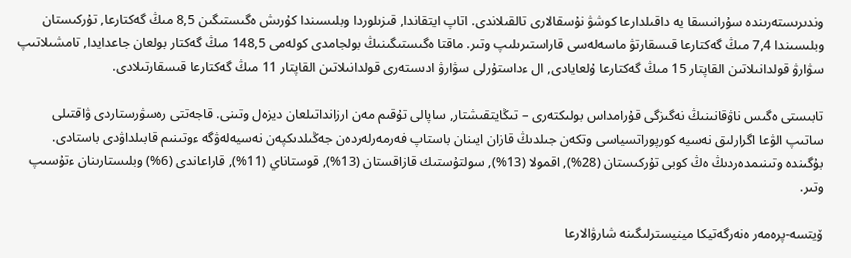وندىرىستەرىندە سۇرانىسقا يە داقىلدارعا كوشۋ نۇسقالارى تالقىلاندى. اتاپ ايتقاندا, قىزىلوردا وبلىسىندا كۇرىش ەگىستىگىن 8,5 مىڭ گەكتارعا, تۇركىستان وبلىسىندا 7,4 مىڭ گەكتارعا قىسقارتۋ ماسەلەسى قاراستىرىلىپ وتىر. ماقتا ەگىستىگىنىڭ بولجامدى كولەمى 148,5 مىڭ گەكتار بولعان جاعدايدا, تامشىلاتىپ سۋارۋ قولدانىلاتىن القاپتار 15 مىڭ گەكتارعا ۇلعايادى, ال ءداستۇرلى سۋارۋ ادىستەرى قولدانىلاتىن القاپتار 11 مىڭ گەكتارعا قىسقارتىلادى.

تابىستى ەگىس ناۋقانىنىڭ نەگىزگى قۇرامداس بولىكتەرى – تىڭايتقىشتار, ساپالى تۇقىم مەن ارزانداتىلعان ديزەل وتىنى. قاجەتتى رەسۋرستاردى ۋاقتىلى ساتىپ الۋعا اگرارلىق نەسيە كورپوراتسياسى وتكەن جىلدىڭ قازان ايىنان باستاپ فەرمەرلەردەن جەڭىلدىكپەن نەسيەلەۋگە ءوتىنىم قابىلداۋدى باستادى. بۇگىندە وتىنىمدەردىڭ ەڭ كوبى تۇركىستان (28%), اقمولا (13%), سولتۇستىك قازاقستان (13%), قوستاناي (11%), قاراعاندى (6%) وبلىستارىنان ءتۇسىپ وتىر.

ۆيتسە-پرەمەر ەنەرگەتيكا مينيسترلىگىنە شارۋالارعا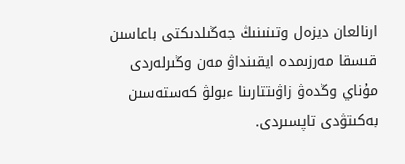ارنالعان ديزەل وتىنىنىڭ جەڭىلدىكتى باعاسىن قىسقا مەرزىمدە ايقىنداۋ مەن وڭىرلەردى مۇناي وڭدەۋ زاۋىتتارىنا ءبولۋ كەستەسىن بەكىتۋدى تاپسىردى.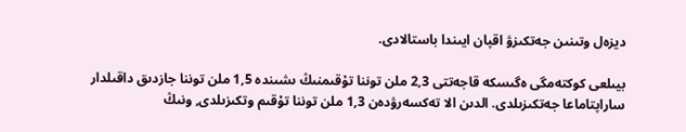ديزەل وتىنىن جەتكىزۋ اقپان ايىندا باستالادى.

بيىلعى كوكتەمگى ەگىسكە قاجەتتى 2,3 ملن توننا تۇقىمنىڭ ىشىندە 1,5 ملن توننا جازدىق داقىلدار ساراپتاماعا جەتكىزىلدى. الدىن الا تەكسەرۋدەن 1,3 ملن توننا تۇقىم وتكىزىلدى, ونىڭ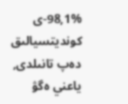98,1%-ى كونديتسيالىق دەپ تانىلدى, ياعني ەگۋ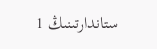ستاندارتىنىڭ 1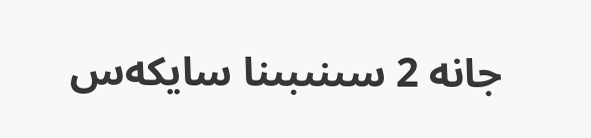جانە 2 سىنىبىنا سايكەس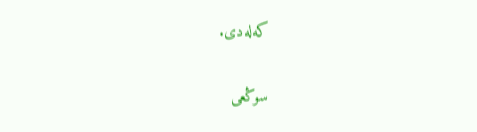كەلەدى.

سوڭعى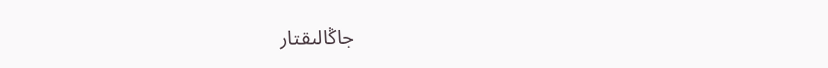جاڭالىقتار